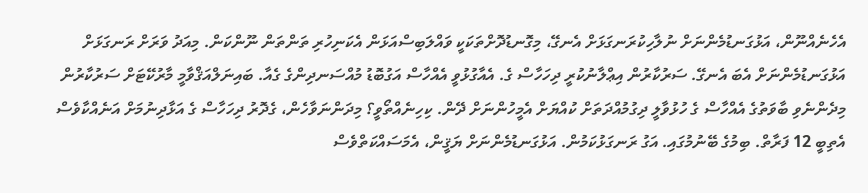އެހެނެއްނޫން، އަޅުގަނޑުމެންނަށް ނުލާހިކުރަނގަޅަށް އެނގޭ، މިގޮނޑުދޮށްތަކަކީ ވައްލަބިސްއަޅަން އެކަނިހުރި ތަންތަން ނޫންކަން. މިއަދު ވަރަށް ރަނގަޅަށް އަޅުގަނޑުމެންނަށް އެބަ އެނގޭ. ސަރުކާރުން އިޢްލާނުކުރީ ދިހަހާސް ގެ. އެއާގުޅުވީ އެއްހާސް އަގުބޮޑު މުއްސަނދިންގެ ގެއާ. ބައިނަލްއަޤްވާމީ މާރުކޭޓަށް ސަރުކާރުން މިދެންނެވި ބާވަތުގެ އެއްހާސް ގެ ހުޅުވާލީ ދިގުމުއްދަތަށް ކުއްޔަށް އެމީހުންނަށް ދޭން. ކިހިނެއްތޯވީ؟ މިދަންނަވާހެން، ގެދޮރު ދިހަހާސް ގެ އަޅާދިނުމަށް އަނެއްކާވެސް އެތިބީ 12 ފަރާތް. ބިމުގެ ބޭނުމުގައި. އަގު ރަނގަޅުކަމުން. އަޅުގަނޑުމެންނަށް ޔަޤީން، އެމަސައްކަތްވެސް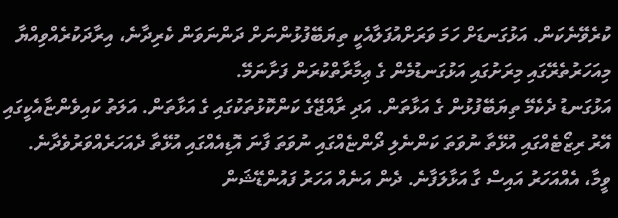ކުރެވޭނެކަން. އަޅުގަނޑަށް ހަމަ ވަރަށްއުފަލާއެކީ ތިޔަބޭފުޅުންނަށް ދަންނަވަން ކެރިދާނެ، އިރާދަކުރެއްވިއްޔާ މިއަހަރުތެރޭގައި މިރަށުގައި އަޅުގަނޑުމެން ގެ ޢިމާރާތްކުރަން ފަށާނަމޭ.
އަޅުގަނޑު ދެކެމޭ ތިޔަބޭފުޅުން ގެ އަޅާތަން. އަދި ރާއްޖޭގެ ކަންކޮޅުތަކުގައި ގެ އަޅާތަން. އަލަތު ކައިވެންޏާއެކީގައި އޭރު ރިޒޯޓެއްގައި އުޅޭތާ ނުވަތަ ކަންނެލި ދޯންޏެއްގައި ނުވަތަ ފާނަ އޮޑިއެއްގައި އުޅޭތާ ދެއަހަރެއްވަރުވެދާނެ. ވީމާ، އެއްއަހަރު އައިސް ގާ އަޅާލަފާނެ. ދެން އަނެއް އަހަރު ފައުންޑޭޝަން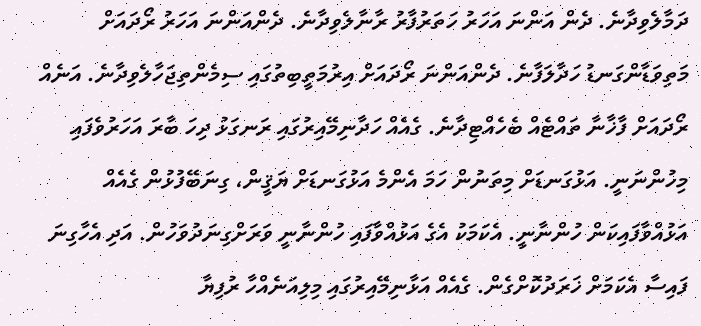ދަމާލެވިދާނެ. ދެން އަންނަ އަހަރު ހަތަރުފާރު ރާނާލެވިދާނެ. ދެންއަންނަ އަހަރު ރޯދައަށް މަތިވަޑާންގަނޑު ހަދާލަފާނެ. ދެންއަންނަ ރޯދައަށް އިރުމަތީބިތުގައި ސިމެންތިޖަހާލެވިދާނެ. އަނެއް ރޯދައަށް ފާޚާނާ ތައްޓެއް ބެހެއްޓިދާނެ. ގެއެއް ހަދާނިމޭއިރުގައި ރަނގަޅު ދިހަ ބާރަ އަހަރުވެފައި މިހުންނަނީ. އަޅުގަނޑަށް މިތަނުން ހަމަ އެންމެ އަޅުގަނޑަށް ޔަޤީން، ގިނަބޭފުޅުން ގެއެއް އަޅުއްވާފައިކަން ހުންނާނީ. އެކަމަކު އެގެ އަޅުއްވާފައި ހުންނާނީ ވަރަށްގިނަދުވަހުން. އަދި އެހާގިނަ ފައިސާ އެކަމަށް ޚަރަދުކޮށްގެން. ގެއެއް އަޅާނިމޭއިރުގައި މިލިއަނެއްހާ ރުފިޔާ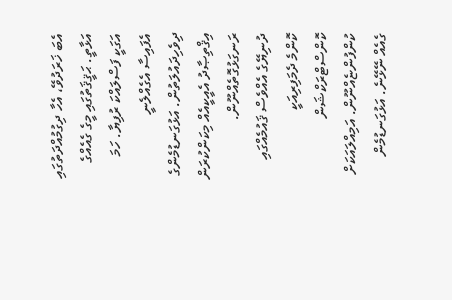އެބަ ޚަރަދުވޭ، އެހާ ދިގުމުއްދަތުގައި އަޅާތީ. ޙަޤީޤަތުގައި މީގެ ގެއެއްގެ އަގަކީ ފަސްލައްކަ ރުފިޔާ. ހަމަ އެފައިސާ އެގެއްލެނީ ދިވެހިދައުލަތުން. އަޅުގަނޑުމެންގެ އިޤްތިޞާދު އެއީކީއެއް މިކަންކުރަން ރަނގަޅުގޮތެއްނޫން.
ދުނިޔޭގެ އެއްވެސް ޤައުމެއްގައި ކޮންމެ ދެމަފިރިއަކީ ކޮންސްޓްރަކްޝަން ކުންފުންޏެއްނޫން. އަމިއްލައަކަށް ގެއެއް ނޭޅޭނެ. އަޅުގަނޑުމެން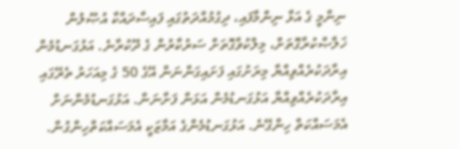ނިންމީ ގެ އަޅާ ނިންމާފައި، ދިގުމުއްދަތުގައި ފައިސާދައްކާ އުޞޫލުން ޚަލާޞްކުރާގޮތަށް، މިލްކުވާގޮތަށް ސަރުކާރުން ގެ ދޫކުރާނެ. އަޅުގަނޑުމެން އިރާދަކުރެއްވިއްޔާ މިރަށުގައި ފަށައިގަންނަން އޭގެ 50 ގެ މިއަހަރު ތެރޭގައި އިރާދަކުރެއްވިއްޔާ އަޅުގަނޑުމެން އަޅަން ފަށާނަން. އަޅުގަނޑުމެންނަށް އެމަސައްކަތް ހިންގޭނެ. އަޅުގަނޑުމެންގެ އަމާޒަކީ އެމަސައްކަތްހިންގުން.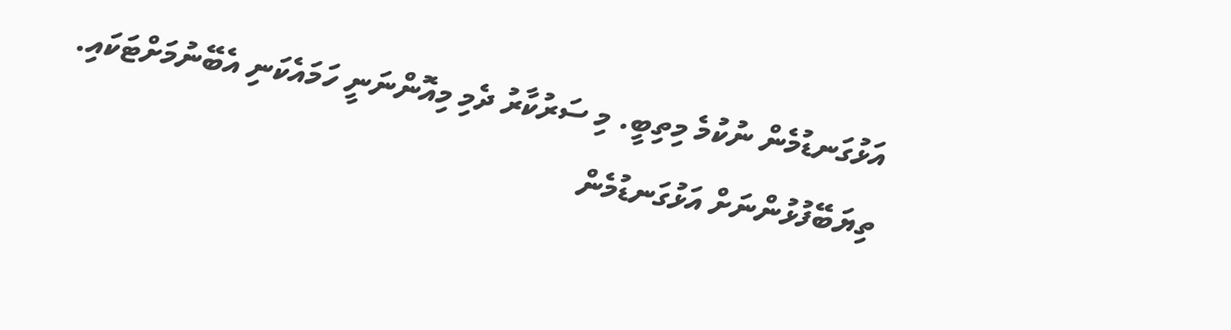އަޅުގަނޑުމެން ނުކުމެ މިތިބީ. މި ސަރުކާރު ދެމި މިއޮންނަނީ ހަމައެކަނި އެބޭނުމަށްޓަކައި. ތިޔަބޭފުޅުންނަށް އަޅުގަނޑުމެން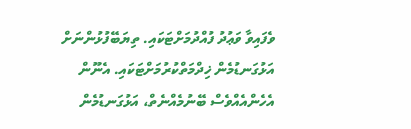ވެފައިވާ ވަޢުދު ފުއްދުމަށްޓަކައި. ތިޔަބޭފުޅުންނަށް އަޅުގަނޑުމެން ޚިދްމަތްކުރުމަށްޓަކައި. އެނޫން އެހެންއެއްވެސް ބޭނުމެއްނެތް، އަޅުގަނޑުމެން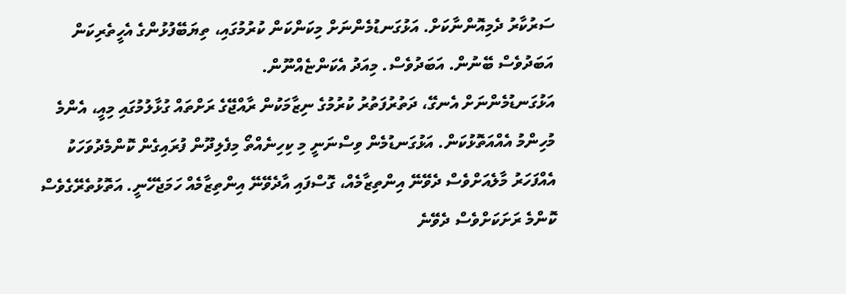ސަރުކާރު ދެމިއޮންނާކަށް. އަޅުގަނޑުމެންނަށް މިކަންކަން ކުރުމުގައި، ތިޔަބޭފުޅުންގެ އެހީތެރިކަން އަބަދުވެސް ބޭނުން. އަބަދުވެސް. މިއަދު އެކަންޏެއްނޫން.
އަޅުގަނޑުމެންނަށް އެނގޭ، ދަތުރުފަތުރު ކުރުމުގެ ނިޒާމަކުން ރާއްޖޭގެ ރަށްތައް ގުޅާލުމުގައި މިއީ، އެންމެ މުހިންމު އެއްއަތޮޅުކަން. އަޅުގަނޑުމެން ވިސްނަނީ މި ކިހިނެއްތޯ މިފެލިދޫން ފުރައިގެން ކޮންމެދުވަހަކު އެއްފަހަރު މާލެއަށްވެސް ދެވޭނޭ އިންތިޒާމެއް، ގޮސްފައި އާދެވޭނޭ އިންތިޒާމެއް ހަމަޖެހޭނީ. އަތޮޅުތެރޭގެވެސް ކޮންމެ ރަށަކަށްވެސް ދެވޭނެ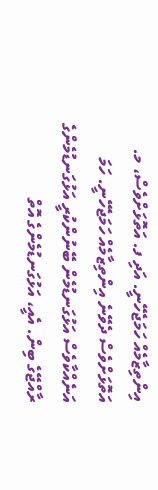އިންތިޒާމެއް ހަމަޖެހޭނީ. އަދި ފ. އަތޮޅަށްވެސް، މ. އަތޮޅަށްވެސް ދެވޭނެ އިންތިޒާމެއް ހަމަޖެހޭނީ. ހަމަ އަނެއްކާވެސް އަޅުގަނޑުމެން ބޭނުންކުރީ އަޅުގަނޑުމެންގެ ރާއްޖޭގެ ބިން. އެއީ، އަޅުގަނޑުމެންގެ އޮތް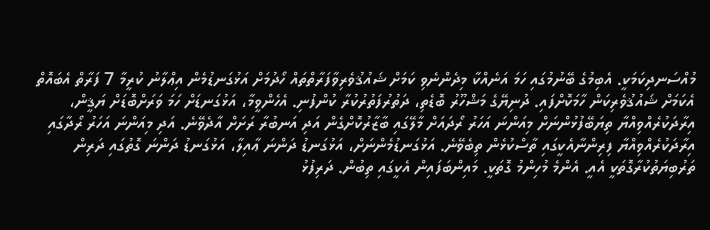މުއްސަނދިކަމަކީ. އެބިމުގެ ބޭނުމުގައި ހަމަ އަނެއްކާ މިދެންނެވި ކަމަށް ޝައުޤުވެރިވާފަރާތްތައް ހޯދުމަށް އަޅުގަނޑުމެން އިޢްލާނު ކުރީމާ 7 ފަރާތް އެބައޮތް އެކަމަށް ޝައުޤުވެރިކަން ހާމަކޮށްފައި. ދުނިޔޭގެ މަޝްހޫރު ބޮޑެތި، ދަތުރުފަތުރުކުރާ ކުންފުނި. އެހެންވީމާ، އަޅުގަނޑަށް ހަމަ ވަރަށްބޮޑަށް ޔަޤީން، އިރާދަކުރެއްވިއްޔާ ތިޔަބޭފުޅުންނަށް މިއަންނަ އަހަރު ރޯދައަށް މާލޭގައި ބާޒާރުކޮށްގެން އަދި އަނބުރާ ރަށަށް އާދެވޭނެ. އަދި މިއަންނަ އަހަރު ރޯދާގައި އިރާދަކުރެއްވިއްޔާ ފިރިންނާއެކީގައި ތާސްކުޅެން ތިބެވޭނެ. އަޅުގަނޑުމެންނަށް، އަޅުގަނޑު ދަންނަ ޢާއިލާ، އަޅުގަނޑު ދަންނަ ގޮތުގައި ދަރިން ތަރުބިޔަތުކުރާގޮތަކީ އެއީ. އެންމެ މުހިންމު ގޮތަކީ. މައިންބަފައިން އެކީގައި ތިބުން. ދަރިފުޅު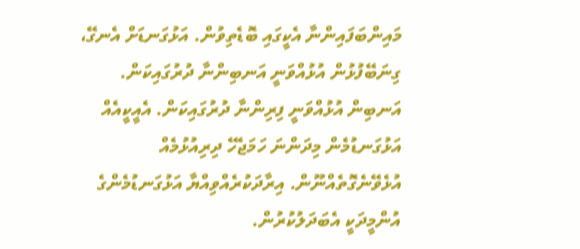މައިންބަފައިންނާ އެކީގައި ބޮޑެތިވުން. އަޅުގަނޑަށް އެނގޭ، ގިނަބޭފުޅުން އުޅުއްވަނީ އަނބިންނާ ދުރުގައިކަން. އަނބިން އުޅުއްވަނީ ފިރިންނާ ދުރުގައިކަން. އެއީކީއެއް އަޅުގަނޑުމެން މިދަންނަ ހަމަޖެހޭ ދިރިއުޅުމެއް އުޅެވޭނެގޮތެއްނޫން. އިރާދަކުރެއްވިއްޔާ އަޅުގަނޑުމެންގެ އުންމީދަކީ އެބަދަލުކުރުން.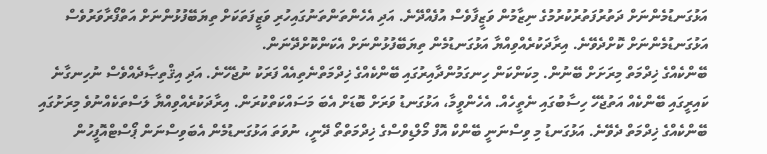އަޅުގަނޑުމެންނަށް ދަތުރުފަތުރުކުރުމުގެ ނިޒާމުން ވަޒީފާވެސް އުފެއްދޭނެ. އަދި އެހެންތަންތަނުގައިހުރި ވަޒީފަތަކަށް ތިޔަބޭފުޅުންނަށް އަތްފޯރާވަރުވެސް އަޅުގަނޑުމެންނަށް ކޮށްދެވޭނެ. އިރާދަކުރެއްވިއްޔާ އަޅުގަނޑުމެން ތިޔަބޭފުޅުންނަށް އެކަންކޮށްދޭނަން.
ބޭންކެއްގެ ޚިދްމަތް މިރަށަށް ބޭނުން. މިކަންކަން ހިނގަމުންދާއިރުގައި ބޭންކެއްގެ ޚިދްމަތްނެތިއެއް ފަރަކު ނުޖެހޭނެ. އަދި އިޤްތިޞާދެއްވެސް ނުހިނގާނެ ކައިރީގައި ބޭންކެއް އަތުޖެހޭ ހިސާބުގައި ނެތީހެއް. އެހެންވީމާ، އަޅުގަނޑު ވަރަށް ބޮޑަށް އެބަ މަސައްކަތްކުރަން. އިރާދަކުރެއްވިއްޔާ ލަސްތަކެއްނުވެ މިރަށުގައި ބޭންކެއްގެ ޚިދްމަތް ދެވޭނެ. އަޅުގަނޑު މި ވިސްނަނީ ބޭންކް އޮފް މޯލްޑިވްސްގެ ޚިދްމަތްތޯ ދޭނީ، ނުވަތަ އަޅުގަނޑުމެން އެބަވިސްނަން ޕޯސްޓްއޮފީހުން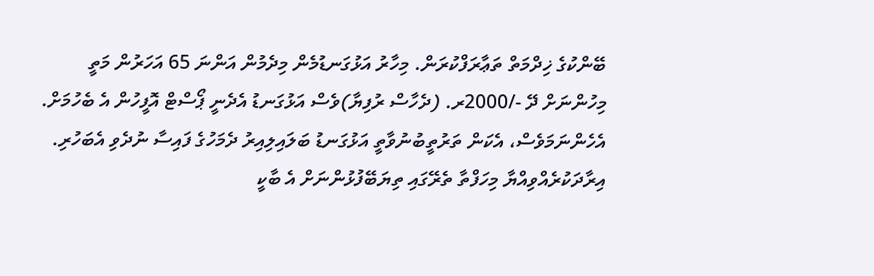ބޭންކުގެ ޚިދްމަތް ތަޢާރަފްކުރަން. މިހާރު އަޅުގަނޑުމެން މިދެމުން އަންނަ 65 އަހަރުން މަތީ މިހުންނަށް ދޭ -/2000ރ. (ދެހާސް ރުފިޔާ)ވެސް އަޅުގަނޑު އެދެނީ ޕޯސްޓް އޮފީހުން އެ ބެހުމަށް. އެހެންނަމަވެސް، އެކަން ތަރުތީބުނުވާތީ އަޅުގަނޑު ބަލައިލިއިރު ދެމަހުގެ ފައިސާ ނުދެވި އެބަހުރި. އިރާދަކުރެއްވިއްޔާ މިހަފްތާ ތެރޭގައި ތިޔަބޭފުޅުންނަށް އެ ބާކީ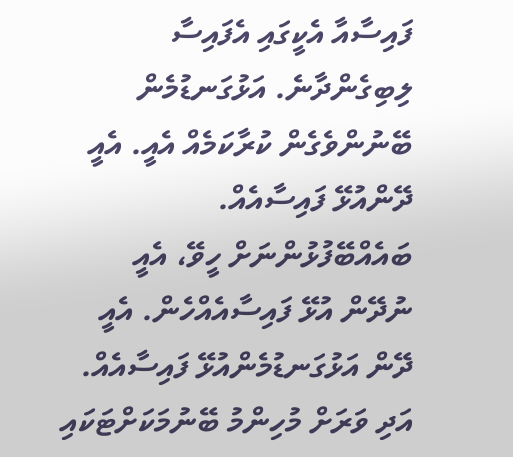ފައިސާއާ އެކީގައި އެފައިސާ ލިބިގެންދާނެ. އަޅުގަނޑުމެން ބޭނުންވެގެން ކުރާކަމެއް އެއީ. އެއީ ދޭންއުޅޭ ފައިސާއެއް. ބައެއްބޭފުޅުންނަށް ހީވޭ، އެއީ ނުދޭން އުޅޭ ފައިސާއެއްހެން. އެއީ ދޭން އަޅުގަނޑުމެންއުޅޭ ފައިސާއެއް. އަދި ވަރަށް މުހިންމު ބޭނުމަކަށްޓަކައި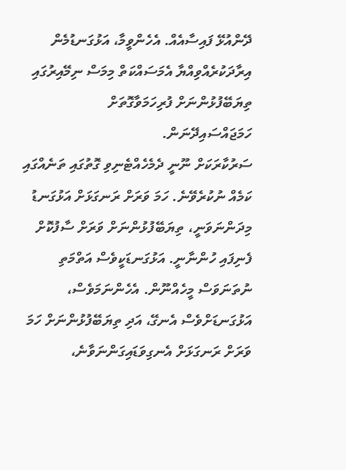ދޭންއުޅޭ ފައިސާއެއް. އެހެންވީމާ، އަޅުގަނޑުމެން އިރާދަކުރެއްވިއްޔާ އެމަސައްކަތް މިމަސް ނިމޭއިރުގައި ތިޔަބޭފުޅުންނަށް ފުރިހަމަވާގޮތަށް ހަމަޖައްސައިދޭނަން.
ސަރުކާރަކަށް ނޫނީ ދެމެހެއްޓެނިވި ގޮތުގައި ތަނެއްގައި ކަމެއް ނުކުރެވޭނެ. ހަމަ ވަރަށް ރަނގަޅަށް އަޅުގަނޑު މިދަންނަވަނީ، ތިޔަބޭފުޅުންނަށް ވަރަށް ސާފުކޮށް ފެނިފައި ހުންނާނީ. އަޅުގަނޑަކީވެސް އަތްމަތި ނުތަނަވަސް މީހެއްނޫން. އެހެންނަމަވެސް، އަޅުގަނޑަށްވެސް އެނގޭ، އަދި ތިޔަބޭފުޅުންނަށް ހަމަ ވަރަށް ރަނގަޅަށް އެނގިވަޑައިގަންނަވާނެ،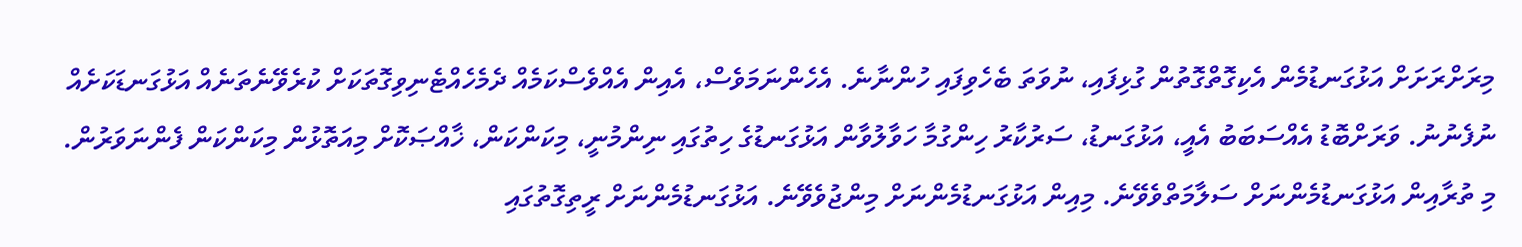މިރަށްރަށަށް އަޅުގަނޑުމެން އެކިގޮތްގޮތުން ގުޅިފައި، ނުވަތަ ބެހެވިފައި ހުންނާނެ. އެހެންނަމަވެސް، އެއިން އެއްވެސްކަމެއް ދެމެހެއްޓެނިވިގޮތަކަށް ކުރެވޭނެތަނެއް އަޅުގަނޑަކަށެއް ނުފެނުނު. ވަރަށްބޮޑު އެއްސަބަބު އެއީ، އަޅުގަނޑު، ސަރުކާރު ހިންގުމާ ހަވާލުވާން އަޅުގަނޑުގެ ހިތުގައި ނިންމުނީ، މިކަންކަން، ޚާއްޞަކޮށް މިއަތޮޅުން މިކަންކަން ފެންނަވަރުން. މި ތުރާއިން އަޅުގަނޑުމެންނަށް ސަލާމަތްވެވޭނެ. މިއިން އަޅުގަނޑުމެންނަށް މިންޖުވެވޭނެ. އަޅުގަނޑުމެންނަށް ރީތިގޮތުގައި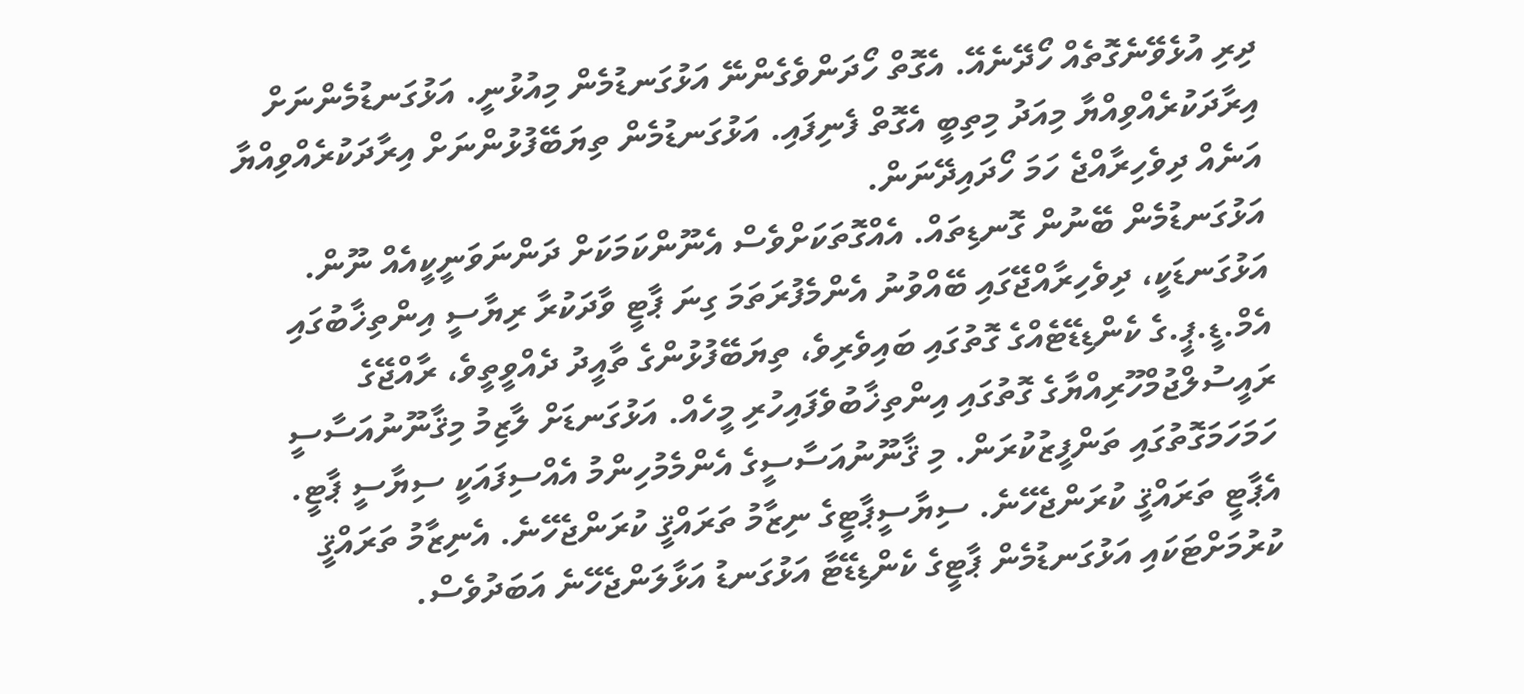ދިރި އުޅެވޭނެގޮތެއް ހޯދޭނެއޭ. އެގޮތް ހޯދަންވެގެންނޭ އަޅުގަނޑުމެން މިއުޅުނީ. އަޅުގަނޑުމެންނަށް އިރާދަކުރެއްވިއްޔާ މިއަދު މިތިބީ އެގޮތް ފެނިފައި. އަޅުގަނޑުމެން ތިޔަބޭފުޅުންނަށް އިރާދަކުރެއްވިއްޔާ އަނެއް ދިވެހިރާއްޖެ ހަމަ ހޯދައިދޭނަން.
އަޅުގަނޑުމެން ބޭނުން ގޮނޑިތައް. އެއްގޮތަކަށްވެސް އެނޫންކަމަކަށް ދަންނަވަނީކީއެއް ނޫން. އަޅުގަނޑަކީ، ދިވެހިރާއްޖޭގައި ބޭއްވުނު އެންމެފުރަތަމަ ގިނަ ޕާޓީ ވާދަކުރާ ރިޔާސީ އިންތިޚާބުގައި އެމް.ޑީ.ޕީ.ގެ ކެންޑިޑޭޓެއްގެ ގޮތުގައި ބައިވެރިވެ، ތިޔަބޭފުޅުންގެ ތާއީދު ދެއްވީތީވެ، ރާއްޖޭގެ ރައީސުލްޖުމްހޫރިއްޔާގެ ގޮތުގައި އިންތިޚާބުވެފައިހުރި މީހެއް. އަޅުގަނޑަށް ލާޒިމު މިޤާނޫނުއަސާސީ ހަމަހަމަގޮތުގައި ތަންފީޒުކުރަން. މި ޤާނޫނުއަސާސީގެ އެންމެމުހިންމު އެއްސިފައަކީ ސިޔާސީ ޕާޓީ. އެޕާޓީ ތަރައްޤީ ކުރަންޖެހޭނެ. ސިޔާސީޕާޓީގެ ނިޒާމު ތަރައްޤީ ކުރަންޖެހޭނެ. އެނިޒާމު ތަރައްޤީ ކުރުމަށްޓަކައި އަޅުގަނޑުމެން ޕާޓީގެ ކެންޑިޑޭޓާ އަޅުގަނޑު އަޅާލަންޖެހޭނެ އަބަދުވެސް.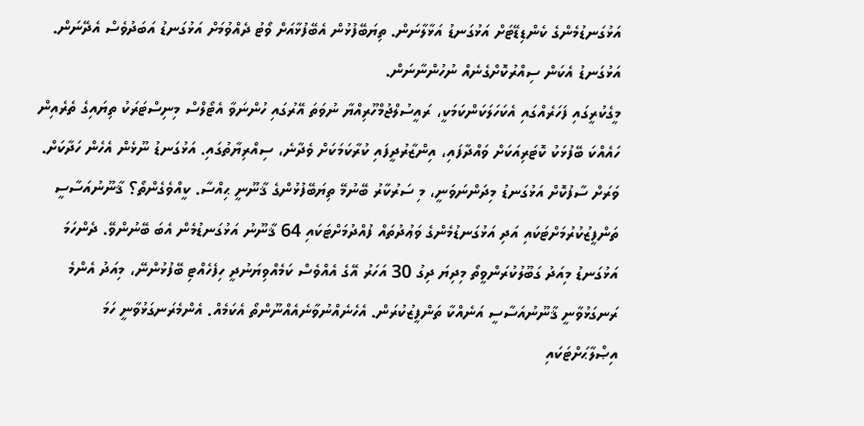އަޅުގަނޑުމެންގެ ކެންޑިޑޭޓަށް އަޅުގަނޑު އަޅާލާނަން. ތިޔަބޭފުޅުން އެބޭފުޅާއަށް ވޯޓު ދެއްވުމަށް އަޅުގަނޑު އަބަދުވެސް އެދޭނަން. އަޅުގަނޑު އެކަން ސިއްރުކޮށްގެނެއް ނުހުންނާނަން.
މީގެކުރީގައި ފަހަރެއްގައި އެކަހަލަކަންކަމަކީ، ރައީސުލްޖުމްހޫރިއްޔާ ނުވަތަ އޭރުގައި ހުންނަވާ އެޓޯލްސް މިނިސްޓަރަކު ތިޔައިގެ ތެރެއިން ހައެއްކަ ބޭފުޅަކު ކޮޓަރިއަކަށް ވައްދާފައި، އިންޒާރުދީފައި ކުރާކަމަކަށް ވެދާނެ، ސިއްރިޔާތުގައި. އަޅުގަނޑު ނޫޅެން އެހެން ހަދާކަށް. ވަރަށް ސާފުކޮށް އަޅުގަނޑު މިދަންނަވަނީ، މި ސަރުކާރު ބޭނުމޭ ތިޔަބޭފުޅުންގެ ޤާނޫނީ ޙިއްސާ. ކީއްވެގެންތޯ؟ ޤާނޫނުއަސާސީ ތަންފީޒުކުރުމަށްޓަކައި އަދި އަޅުގަނޑުމެންގެ ވަޢުދުތައް ފުއްދުމަށްޓަކައި 64 ޤާނޫނު އަޅުގަނޑުމެން އެބަ ބޭނުންވޭ. ދެންހަމަ އަޅުގަނޑު މިއަދު ގަބޫލުކުރަންވީތޯ މިދިޔަ ދިގު 30 އަހަރު އޭގެ އެއްވެސް ކަމެއްވިޔަނުދީ ހިފެހެއްޓި ބޭފުޅުންނޭ، މިއަދު އެންމެ ރަނގަޅުވާނީ ޤާނޫނުއަސާސީ އަނެއްކާ ތަންފީޒުކުރަން. އެހެނެއްނުވާނެއެއްނޫންތޯ އެކަމެއް. އެންމެރަނގަޅުވާނީ ހަމަ އިޞްލާޙަށްޓަކައި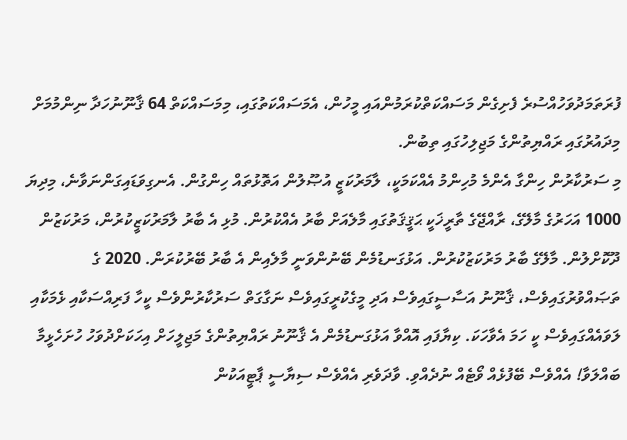ފުރަތަމަދުވަހުއްސުރެ ފެށިގެން މަސައްކަތްކުރަމުންއައި މީހުން، އެމަސައްކަތުގައި، މިމަސައްކަތް 64 ޤާނޫނުހަދާ ނިންމުމަށް މިދައުރުގައި ރައްޔިތުންގެ މަޖިލިހުގައި ތިބުން.
މި ސަރުކާރުން ހިންގާ އެންމެ މުހިންމު އެއްކަމަކީ، ލާމަރުކަޒީ އުޞޫލުން އަތޮޅުތައް ހިންގުން. އެނގިވަޑައިގަންނަވާނެ، މިދިޔަ 1000 އަހަރުގެ މާލޭގެ، ރާއްޖޭގެ ތާރީޚަކީ ޙަޤީޤަތުގައި މާލެއަށް ބާރު އެއްކުރުން. މުޅި އެ ބާރު ލާމަރުކަޒީކުރުން، މަރުކަޒުން ދޫކޮށްލުން. މާލޭގެ ބާރު މަރުކަޒުކުރުން. އަޅުގަނޑުމެން ބޭނުންވަނީ މާލެއިން އެ ބާރު ބޭރުކުރަން. 2020 ގެ ތަޞައްވުރުގައިވެސް، ޤާނޫނު އަސާސީގައިވެސް އަދި މީގެކުރީގައިވެސް ނަގާގަތް ސަރުކާރުންވެސް ކީހާ ފަރިއްސަކާއި ޅެމަކާއި ލަވައެއްގައިވެސް ކީ ހަމަ އެވާހަކަ. ކިޔާފައި އޮއްވާ އަޅުގަނޑުމެން އެ ޤާނޫނު ރައްޔިތުންގެ މަޖިލީހަށް އިހަކަށްދުވަހު ހުށަހެޅީމާ ބައްލަވާ! އެއްވެސް ބޭފުޅެއް ވޯޓެއް ނުދެއްވި. ވާދަވެރި އެއްވެސް ސިޔާސީ ޕާޓީއަކުން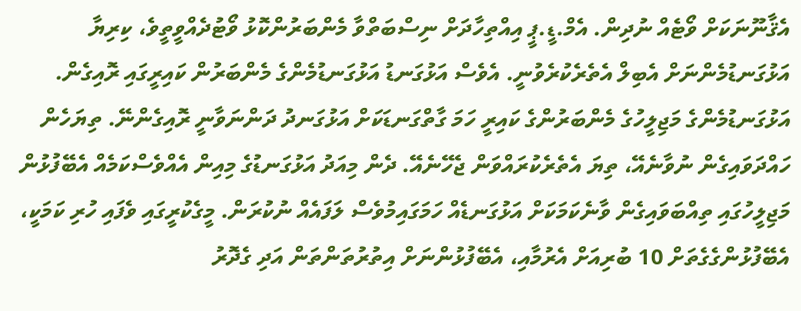އެޤާނޫނަކަށް ވޯޓެއް ނުދިން. އެމް.ޑީ.ޕީ އިއްތިހާދަށް ނިސްބަތްވާ މެންބަރުންކޮޅު ވޯޓުދެއްވީތީވެ، ކިރިޔާ އަޅުގަނޑުމެންނަށް އެބިލް އެތެރެކުރެވުނީ. އެވެސް އަޅުގަނޑު އަޅުގަނޑުމެންގެ މެންބަރުން ކައިރީގައި ރޮއިގެން. އަޅުގަނޑުމެންގެ މަޖިލީހުގެ މެންބަރުންގެ ކައިރީ ހަމަ ގާތްގަނޑަކަށް އަޅުގަނދު ދަންނަވާނީ ރޮއިގެންނޭ. ތިޔަހެން ހައްދަވައިގެން ނުވާނެއޭ، ތިޔަ އެތެރެކުރައްވަން ޖެހޭނެއޭ. ދެން މިއަދު އަޅުގަނޑުގެ މިއިން އެއްވެސްކަމެއް އެބޭފުޅުން މަޖިލީހުގައި ތިއްބަވައިގެން ވާނެކަމަކަށް އަޅުގަނޑެއް ހަމަގައިމުވެސް ލަފައެއް ނުކުރަން. މީގެކުރީގައި ވެފައި ހުރި ކަމަކީ، އެބޭފުޅުންގެގެތަށް 10 ބުރިއަށް އެރުމާއި، އެބޭފުޅުންނަށް އިތުރުތަންތަން އަދި ގެދޮރު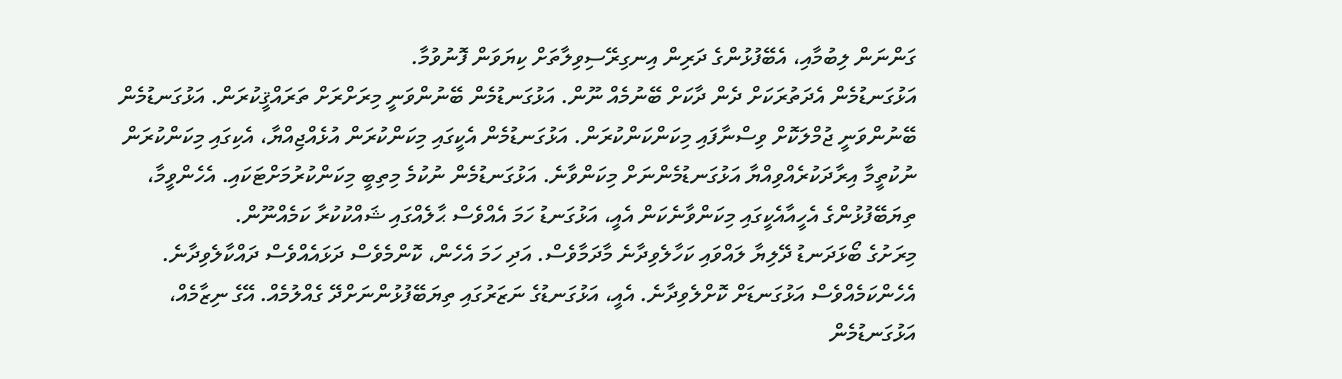ގަންނަން ލިބުމާއި، އެބޭފުޅުންގެ ދަރިން އިނގިރޭސިވިލާތަށް ކިޔަވަން ފޮނުވުމާ.
އަޅުގަނޑުމެން އެދަތުރަކަށް ދެން ދާކަށް ބޭނުމެއް ނޫން. އަޅުގަނޑުމެން ބޭނުންވަނީ މިރަށްރަށް ތަރައްޤީކުރަން. އަޅުގަނޑުމެން ބޭނުންވަނީ ޖުމްލަކޮށް ވިސްނާފައި މިކަންކަންކުރަން. އަޅުގަނޑުމެން އެކީގައި މިކަންކުރަން އުޅެއްޖިއްޔާ، އެކިގައި މިކަންކުރަން ނުކުތީމާ އިރާދަކުރެއްވިއްޔާ އަޅުގަނޑުމެންނަށް މިކަންވާނެ. އަޅުގަނޑުމެން ނުކުމެ މިތިބީ މިކަންކުރުމަށްޓަކައި. އެހެންވީމާ، ތިޔަބޭފުޅުންގެ އެހީއާއެކީގައި މިކަންވާނެކަން އެއީ، އަޅުގަނޑު ހަމަ އެއްވެސް ޙާލެއްގައި ޝައްކުކުރާ ކަމެއްނޫން.
މިރަށުގެ ބޯޅަދަނޑު ދޭލިޔާ ލައްވައި ކަހާލެވިދާނެ މާދަމާވެސް. އަދި ހަމަ އެހެން، ކޮންމެވެސް ދަޅައެއްވެސް ދައްކާލެވިދާނެ. އެހެންކަމެއްވެސް އަޅުގަނޑަށް ކޮށްލެވިދާނެ. އެއީ، އަޅުގަނޑުގެ ނަޒަރުގައި ތިޔަބޭފުޅުންނަށްދޭ ގެއްލުމެއް. އޭގެ ނިޒާމެއް، އަޅުގަނޑުމެން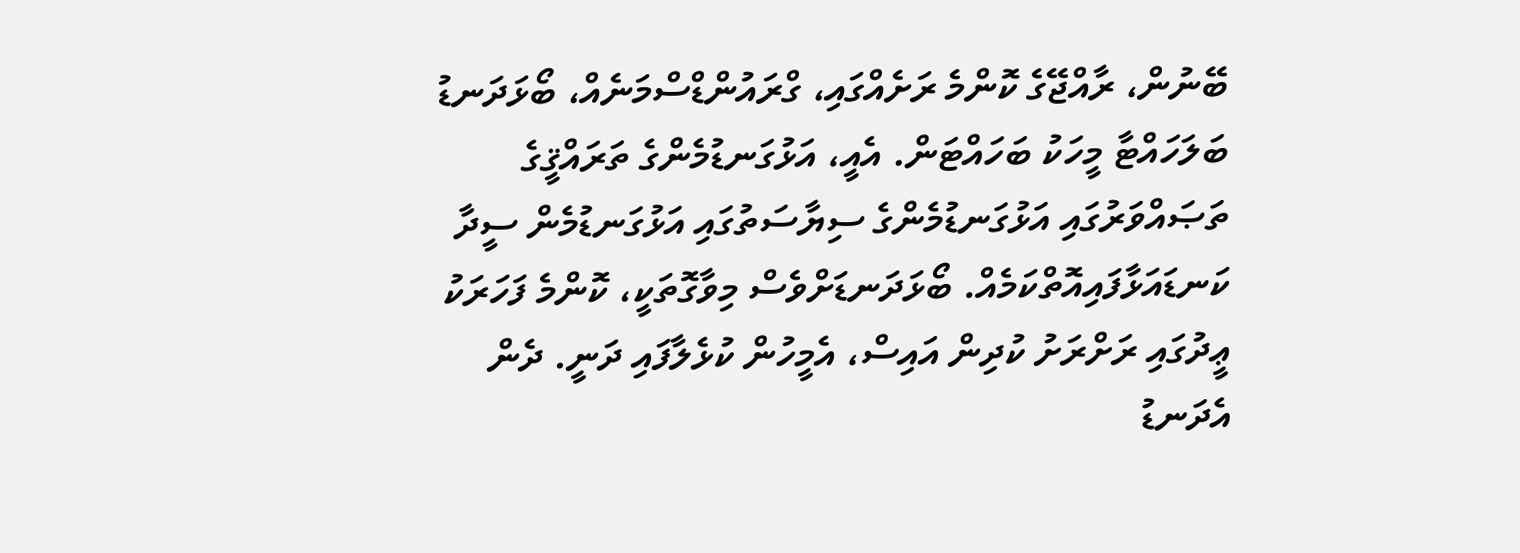ބޭނުން، ރާއްޖޭގެ ކޮންމެ ރަށެއްގައި، ގްރައުންޑްސްމަނެއް، ބޯޅަދަނޑު ބަލަހައްޓާ މީހަކު ބަހައްޓަން. އެއީ، އަޅުގަނޑުމެންގެ ތަރައްޤީގެ ތަޞައްވަރުގައި އަޅުގަނޑުމެންގެ ސިޔާސަތުގައި އަޅުގަނޑުމެން ސީދާ ކަނޑައަޅާފައިއޮތްކަމެއް. ބޯޅަދަނޑަށްވެސް މިވާގޮތަކީ، ކޮންމެ ފަހަރަކު ޢީދުގައި ރަށްރަށު ކުދިން އައިސް، އެމީހުން ކުޅެލާފައި ދަނީ. ދެން އެދަނޑު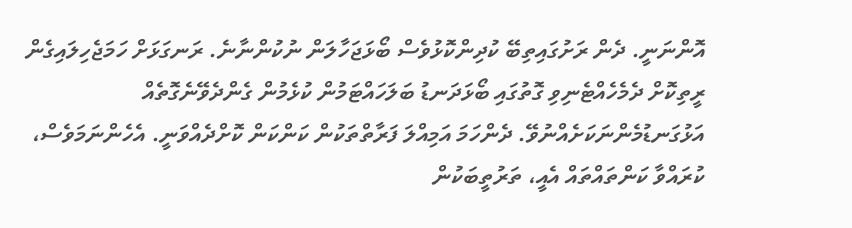އޮންނަނީ. ދެން ރަށުގައިތިބޭ ކުދިންކޮޅުވެސް ބޯޅަޖަހާލަން ނުކުންނާނެ. ރަނގަޅަށް ހަމަޖެހިލައިގެން ރީތިކޮށް ދެމެހެއްޓެނިވި ގޮތުގައި ބޯޅަދަނޑު ބަލަހައްޓަމުން ކުޅެމުން ގެންދެވޭނެގޮތެއް އަޅުގަނޑުމެންނަކަށެއްނުވޭ. ދެންހަމަ އަމިއްލަ ފަރާތްތަކުން ކަންކަން ކޮށްދެއްވަނީ. އެހެންނަމަވެސް، ކުރައްވާ ކަންތައްތައް އެއީ، ތަރުތީބަކުން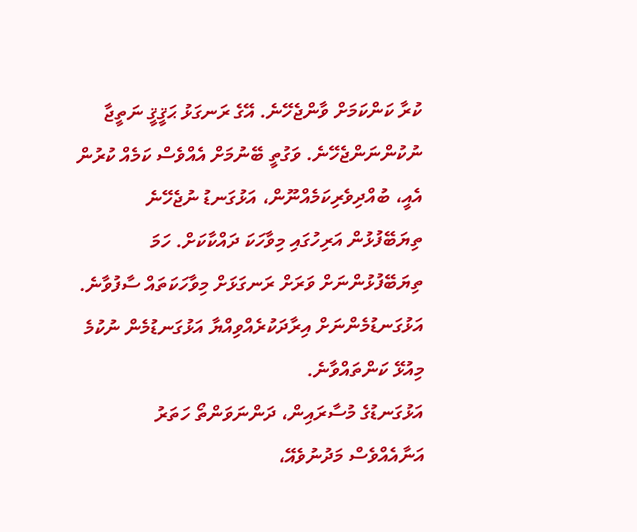ކުރާ ކަންކަމަށް ވާންޖެހޭނެ. އޭގެ ރަނގަޅު ޙަޤީޤީ ނަތީޖާ ނުކުންނަންޖެހޭނެ. ވަގުތީ ބޭނުމަށް އެއްވެސް ކަމެއް ކުރުން އެއީ، ބުއްދިވެރިކަމެއްނޫން، އަޅުގަނޑު ނުޖެހޭނެ ތިޔަބޭފުޅުން އަރިހުގައި މިވާހަކަ ދައްކާކަށް. ހަމަ ތިޔަބޭފުޅުންނަށް ވަރަށް ރަނގަޅަށް މިވާހަކަތައް ސާފުވާނެ. އަޅުގަނޑުމެންނަށް އިރާދަކުރެއްވިއްޔާ އަޅުގަނޑުމެން ނުކުމެ މިއުޅޭ ކަންތައްވާނެ.
އަޅުގަނޑުގެ މުސާރައިން، ދަންނަވަންތޯ ހަތަރު އަނާއެއްވެސް މަދުނުވެއޭ،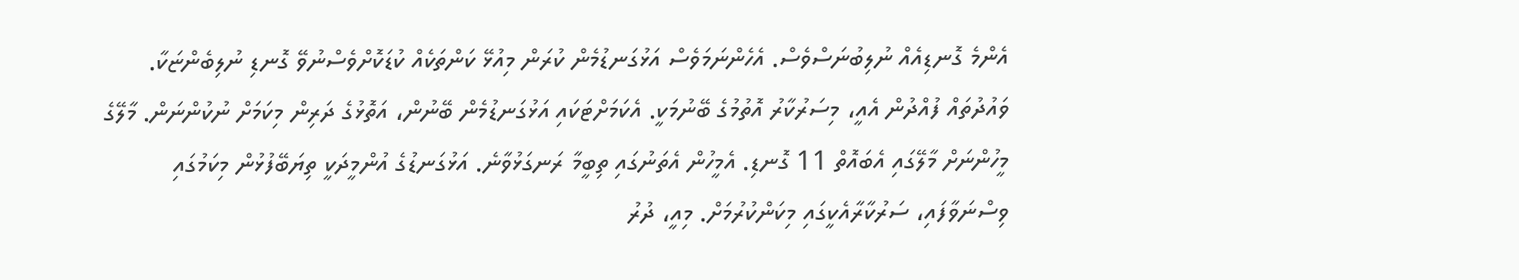އެންމެ ގޮނޑިއެއް ނުލިބުނަސްވެސް. އެހެންނަމަވެސް އަޅުގަނޑުމެން ކުރަން މިއުޅޭ ކަންތަކެއް ކުޑަކޮށްވެސްނުވޭ ގޮނޑި ނުލިބެންޏަކާ. ވައުދުތައް ފުއްދުން އެއީ، މިސަރުކާރު އޮތުމުގެ ބޭނުމަކީ. އެކަމަށްޓަކައި އަޅުގަނޑުމެން ބޭނުން، އަތޮޅުގެ ދަރިން މިކަމަށް ނުކުންނަން. މާލޭގެ މީހުންނަށް މާލޭގައި އެބައޮތް 11 ގޮނޑި. އެމީހުން އެތަނުގައި ތިބީމާ ރަނގަޅުވާނެ. އަޅުގަނޑުގެ އުންމީދަކީ ތިޔަބޭފުޅުން މިކަމުގައި ވިސްނަވާފައި، ސަރުކާރާއެކީގައި މިކަންކުރުމަށް. މިއީ، ދުރު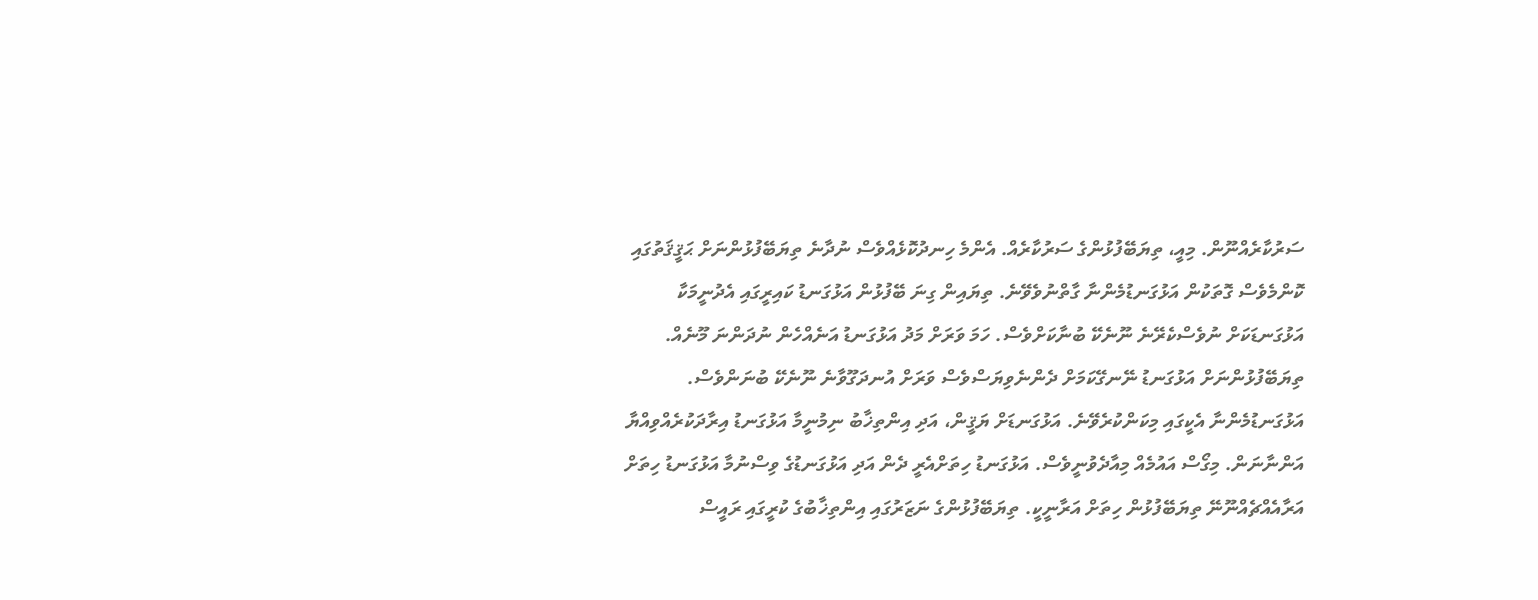ސަރުކާރެއްނޫން. މިއީ، ތިޔަބޭފުޅުންގެ ސަރުކާރެއް. އެންމެ ހިނދުކޮޅެއްވެސް ނުދާނެ ތިޔަބޭފުޅުންނަށް ޙަޤީޤަތުގައި ކޮންމެވެސް ގޮތަކުން އަޅުގަނޑުމެންނާ ގާތްނުވެވޭނެ. ތިޔައިން ގިނަ ބޭފުޅުން އަޅުގަނޑު ކައިރީގައި އެދުނީމަކާ އަޅުގަނޑަކަށް ނުވެސްކެރޭނެ ނޫނެކޭ ބުނާކަށްވެސް. ހަމަ ވަރަށް މަދު އަޅުގަނޑު އަނެއްހެން ނުދަންނަ މޫނެއް. ތިޔަބޭފުޅުންނަށް އަޅުގަނޑު ނޭނގޭކަމަށް ދެންނެވިޔަސްވެސް ވަރަށް އުނދަގޫވާނެ ނޫނެކޭ ބުނަންވެސް. އަޅުގަނޑުމެންނާ އެކީގައި މިކަންކުރެވޭނެ. އަޅުގަނޑަށް ޔަޤީން، އަދި އިންތިޚާބު ނިމުނީމާ އަޅުގަނޑު އިރާދަކުރެއްވިއްޔާ އަންނާނަން. މިގޯސް އައުމެއް މިއާދެވުނީވެސް. އަޅުގަނޑު ހިތަށްއެރީ ދެން އަދި އަޅުގަނޑުގެ ވިސްނުމާ އަޅުގަނޑު ހިތަށް އަރާއެއްޗެއްނޫނޭ ތިޔަބޭފުޅުން ހިތަށް އަރާނީކީ. ތިޔަބޭފުޅުންގެ ނަޒަރުގައި އިންތިޚާބުގެ ކުރީގައި ރައީސް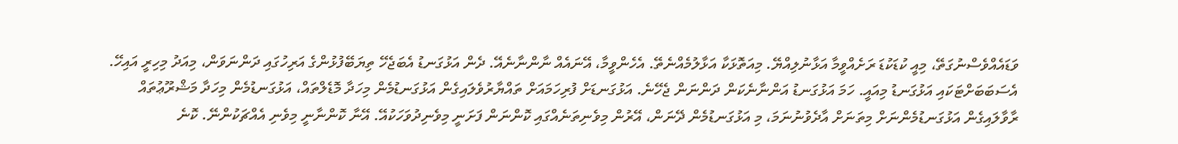ވަޑައެއްވެސްނުގަތޭ، މިއީ ކުޑަކުޑަ ރަށެއްވީމާ އަޅާނުލިއްޔޭ. މިއަތޮޅަކާ އަޅާލުމެއްނެތޭ. އެހެންވީމާ، އޭނައެއް ނާންނާނެއޭ. ދެން އަޅުގަނޑު އެބަޖެހޭ ތިޔަބޭފުޅުންގެ އަރިހުގައި ދަންނަވަން، މިއަދު މިހިރީ އައިހޭ. އެސަބަބަށްޓަކައި އަޅުގަނޑު މިއައީ. ހަމަ އަޅުގަނޑު އަންނާނެކަން ދަންނަން ޖެހޭނެ. އަޅުގަނޑަށް ފުރިހަމައަށް ތައްޔާރުވެލައިގެން އަޅުގަނޑުމެން މިހަދާ މޮޑެލްތައް، އަޅުގަނޑުމެން މިހަދާ މަޝްރޫޢުތައް ރާވާލައިގެން އަޅުގަނޑުމެންނަށް މިތަނަށް އާދެވުނުނަމަ، މި އަޅުގަނޑުމެން ދޭނަން، އޭރުން މިވެނިތަނެއްގައި ކޮންނަން ފަށަނީ މިވެނިދުވަހަކުއޭ. އޭނާ ކޮންނާނީ މިވެނި އެއްޗަކުންނޭ. ކޮނެ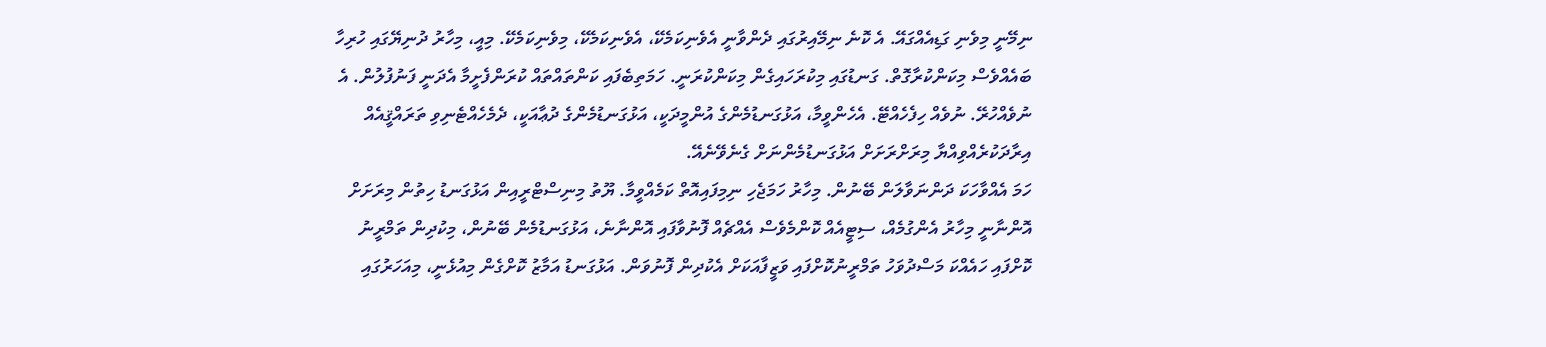ނިމޭނީ މިވެނި ގަޑިއެއްގައޭ. އެ ކޮނެ ނިމޭއިރުގައި ދެންވާނީ އެވެނިކަމެކޭ، އެވެނިކަމެކޭ، މިވެނިކަމެކޭ. މިއީ، މިހާރު ދުނިޔޭގައި ހުރިހާ ބައެއްވެސް މިކަންކުރާގޮތް. ގަނޑުގައި މިކުރަހައިގެން މިކަންކުރަނީ. ހަމަތިބެފައި ކަންތައްތައް ކުރަންފެށީމާ އެދަނީ ފަނުފުލުން. އެ ނުވެއްހުރޭ. ނުވެއް ހިފެހެއްޓޭ. އެހެންވީމާ، އަޅުގަނޑުމެންގެ އުންމީދަކީ، އަޅުގަނޑުމެންގެ ދުޢާއަކީ، ދެމެހެއްޓެނިވި ތަރައްޤީއެއް އިރާދަކުރެއްވިއްޔާ މިރަށްރަށަށް އަޅުގަނޑުމެންނަށް ގެނެވޭނެއޭ.
ހަމަ އެއްވާހަކަ ދަންނަވާލަން ބޭނުން. މިހާރު ހަމަޖެހި ނިމިފައިއޮތް ކަމެއްވީމާ. ޔޫތު މިނިސްޓްރީއިން އަޅުގަނޑު ހިތުން މިރަށަށް އޮންނާނީ މިހާރު އެންގުމެއް، ސިޓީއެއް ކޮންމެވެސް އެއްޗެއް ފޮނުވާފައި އޮންނާނެ، އަޅުގަނޑުމެން ބޭނުން، މިކުދިން ތަމްރީނު ކޮށްފައި ހައެއްކަ މަސްދުވަހު ތަމްރީނުކޮށްފައި ވަޒީފާއަކަށް އެކުދިން ފޮނުވަން. އަޅުގަނޑު އަމާޒު ކޮށްގެން މިއުޅެނީ، މިއަހަރުގައި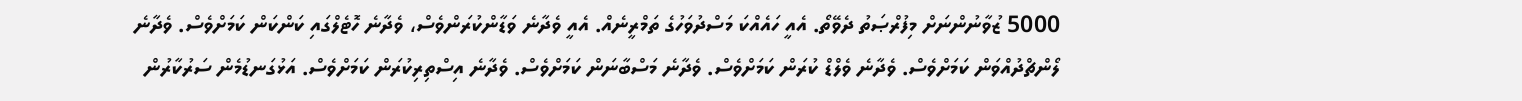5000 ޒުވާނުންނަށް މިފުރްޞަތު ދެވޭތޯ. އެއީ ހައެއްކަ މަސްދުވަހުގެ ތަމްރީނެއް. އެއީ ވެދާނެ ވަޑާންކުރަންވެސް، ވެދާނެ ހޮޓެލްގައި ކަންކަން ކަމަށްވެސް. ވެދާނެ ލޯންޗްދުއްވަން ކަމަށްވެސް. ވެދާނެ ވެލްޑް ކުރަން ކަމަށްވެސް. ވެދާނެ މަސްބާނަން ކަމަށްވެސް. ވެދާނެ އިސްތިރިކުރަން ކަމަށްވެސް. އަޅުގަނޑުމެން ސަރުކާރުން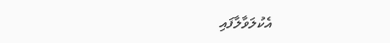އެކުލަވާލާފައި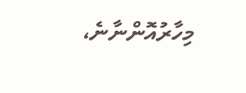މިހާރުއޮންނާނެ،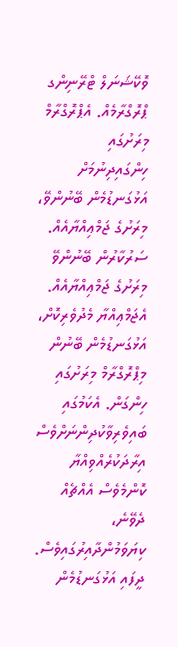ވޮކޭޝަނަލް ޓްރޭނިންގ ޕްރޮގްރާމެއް. އެޕްރޮގްރާމް މިރަށުގައި ހިންގައިދިނުމަށް އަޅުގަނޑުމެން ބޭނުންވޭ، މިރަށުގެ ޖަމްޢިއްޔާއެއް. ސަރުކާރުން ބޭނުންވޭ މިރަށުގެ ޖަމްޢިއްޔާއެއް. އެޖަމްޢިއްޔާ މެދުވެރިކޮށް، އަޅުގަނޑުމެން ބޭނުން މިޕްރޮގްރާމް މިރަށުގައި ހިންގަން. އެކަމުގައި ބައިވެރިވާކުދިންނަށްވެސް އިރާދަކުރެއްވިއްޔާ ކޮންމެވެސް އެއްޗެއް ދެވޭނެ، ކިޔަވަމުންދާއިރުގައިވެސް. ދީފައި އަޅުގަނޑުމެން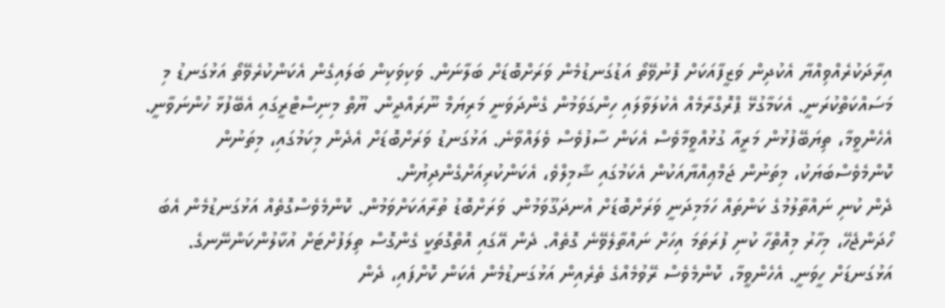އިރާދަކުރެއްވިއްޔާ އެކުދިން ވަޒީފާއަކަށް ފޮނުވޭތޯ އަޑުގަނޑުމެން ވަރަށްބޮޑަށް ބަލާނަން. ވަކިވަކިން ބަލައިގެން އެކަންކުރެވޭތޯ އަޅުގަނޑު މި މަސައްކަތްކުރަނީ. އެކަމާގުޅޭ ޕްރޮގްރާމެއް އެކުލަވާލައި ހިންގަވަމުން ގެންދަވަނީ މަރިޔަމް ނޫރައްދީން. ޔޫތް މިނިސްޓްރީގައި އެބޭފުޅާ ހުންނަވާނީ. އެހެންވީމާ، ތިޔަބޭފުޅުން މަރީއާ ގުޅުއްވީމާވެސް އެކަން ސާފުވެސް ވެލައްވާނެ. އަޅުގަނޑު ވަރަށްބޮޑަށް އެދެން މިކަމުގައި، މިތަނުން ކޮންމެވެސްބަޔަކު، މިތަނުން ޖަމްޢިއްޔާއަކުން އެކަމުގައި ޝާމިލްވެ، އެކަންކުރިއަށްގެންދިޔުން.
ދެން ކުނި ނައްތާލުމުގެ ކަންތައް ހަމަމިދަނީ ވަރަށްބޮޑަށް އުނދަގޫވަމުން. ވަރަށްބޮޑު ތުރާއަކަށްވަމުން. ކޮންމެވެސްގޮތެއް އަޅުގަނޑުމެން އެބަ ހޯދަންޖެހޭ، މިހާރު މިއޮތްހާ ކުނި ފުރަތަމަ އިހަށް ނައްތާލެވޭނެ ގޮތެއް. ދެން އޭގައި އޮތްގޮތަކީ ގެންގޮސް ތިލަފުށްޓަށް އުކާލުންކަންނޭނގެ. އަޅުގަނޑަށް ހީވަނީ. އެހެންވީމާ، ކޮންމެވެސް ރޭވުމެއްގެ ތެރެއިން އަޅުގަނޑުމެން އެކަން ކޮށްފައި، ދެން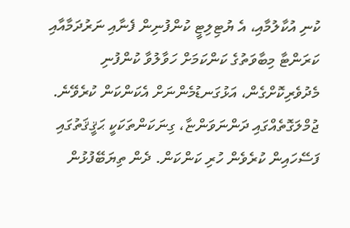ކުނި އުކާލުމާއި، އެ ޔުޓިލިޓީ ކުންފުނިން ފެނާއި ނަރުދަމާއާއި ކަރަންޓާ މިބާވަތުގެ ކަންކަމަށް ހަވާލުވާ ކުންފުނި މެދުވެރިކޮށްގެން، އަޅުގަނޑުމެންނަށް އެކަންކަން ކުރެވޭނެ. ޖުމްލަގޮތެއްގައި ދަންނަވަންޏާ، ގިނަކަންތަކަކީ ޙަޤީޤަތުގައި ފަސޭހައިން ކުރެވެން ހުރި ކަންކަން. ދެން ތިޔަބޭފުޅުން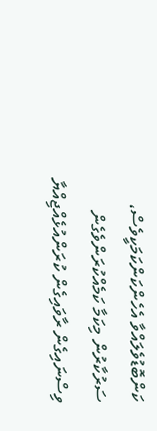ކަންބޮޑުވެލައްވާ އެހެންކަންކަމަކީވެސް، ސަރުކާރުން މިކަމާ ކަމެއްކުރަންވެގެން ވިސްނައިގެން ރާވައިގެން ކުރަންއުޅެއްޖިއްޔާ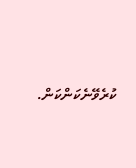ކުރެވޭނެކަންކަން.